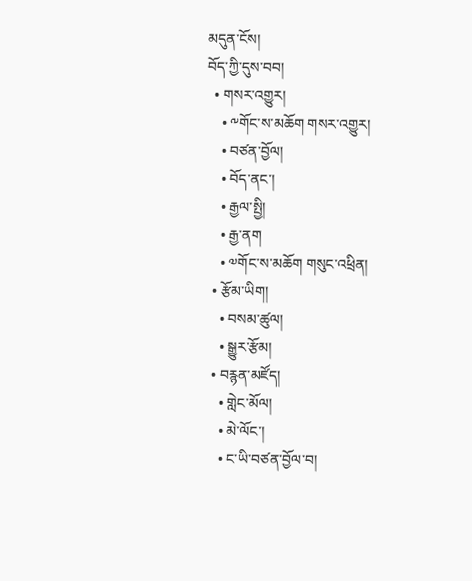མདུན་ངོས།
བོད་ཀྱི་དུས་བབ།
  • གསར་འགྱུར།
    • ༸གོང་ས་མཆོག གསར་འགྱུར།
    • བཙན་བྱོལ།
    • བོད་ནང་།
    • རྒྱལ་སྤྱི།
    • རྒྱ་ནག
    • ༧གོང་ས་མཆོག གསུང་འཕྲིན།
  • རྩོམ་ཡིག།
    • བསམ་ཚུལ།
    • སྒྱུར་རྩོམ།
  • བརྙན་མཛོད།
    • གླེང་མོལ།
    • མེ་ལོང་།
    • ང་ཡི་བཙན་བྱོལ་བ།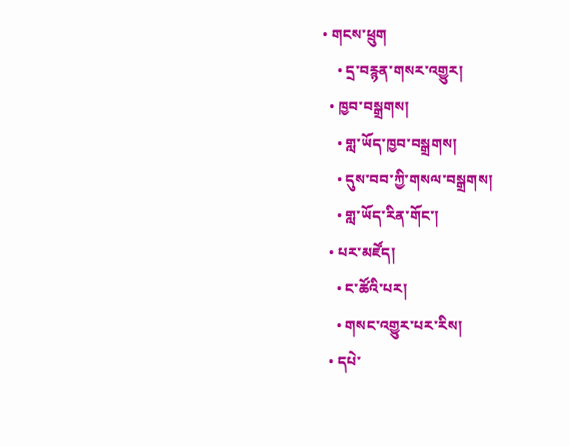• གངས་ཕྲུག
    • དྲ་བརྙན་གསར་འགྱུར།
  • ཁྱབ་བསྒྲགས།
    • གླ་ཡོད་ཁྱབ་བསྒྲགས།
    • དུས་བབ་ཀྱི་གསལ་བསྒྲགས།
    • གླ་ཡོད་རིན་གོང་།
  • པར་མཛོད།
    • ང་ཚོའི་པར།
    • གསང་འགྱུར་པར་རིས།
  • དཔེ་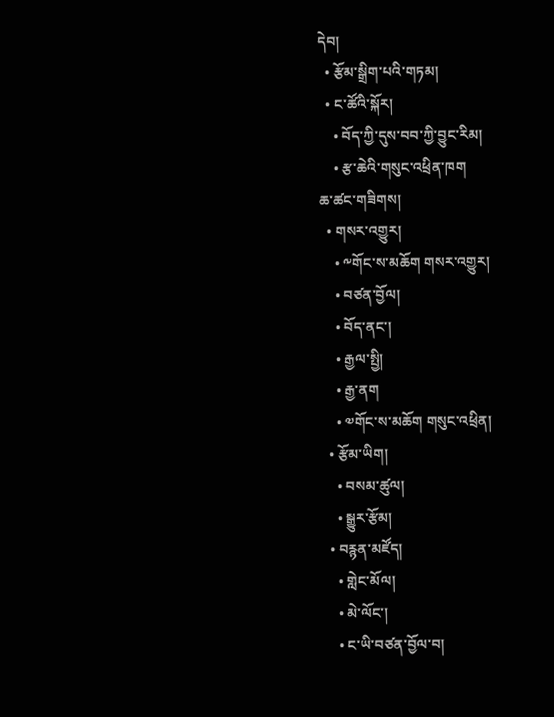དེབ།
  • རྩོམ་སྒྲིག་པའི་གཏམ།
  • ང་ཚོའི་སྐོར།
    • བོད་ཀྱི་དུས་བབ་ཀྱི་བྱུང་རིམ།
    • རྩ་ཆེའི་གསུང་འཕྲིན་ཁག
ཆ་ཚང་གཟིགས།
  • གསར་འགྱུར།
    • ༸གོང་ས་མཆོག གསར་འགྱུར།
    • བཙན་བྱོལ།
    • བོད་ནང་།
    • རྒྱལ་སྤྱི།
    • རྒྱ་ནག
    • ༧གོང་ས་མཆོག གསུང་འཕྲིན།
  • རྩོམ་ཡིག།
    • བསམ་ཚུལ།
    • སྒྱུར་རྩོམ།
  • བརྙན་མཛོད།
    • གླེང་མོལ།
    • མེ་ལོང་།
    • ང་ཡི་བཙན་བྱོལ་བ།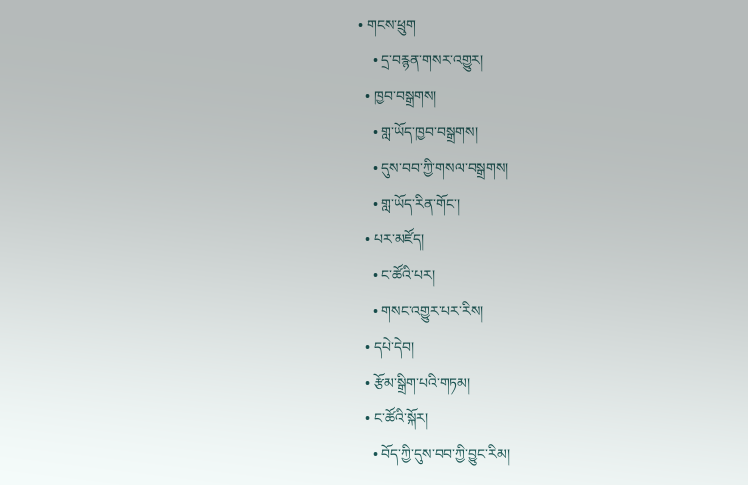• གངས་ཕྲུག
    • དྲ་བརྙན་གསར་འགྱུར།
  • ཁྱབ་བསྒྲགས།
    • གླ་ཡོད་ཁྱབ་བསྒྲགས།
    • དུས་བབ་ཀྱི་གསལ་བསྒྲགས།
    • གླ་ཡོད་རིན་གོང་།
  • པར་མཛོད།
    • ང་ཚོའི་པར།
    • གསང་འགྱུར་པར་རིས།
  • དཔེ་དེབ།
  • རྩོམ་སྒྲིག་པའི་གཏམ།
  • ང་ཚོའི་སྐོར།
    • བོད་ཀྱི་དུས་བབ་ཀྱི་བྱུང་རིམ།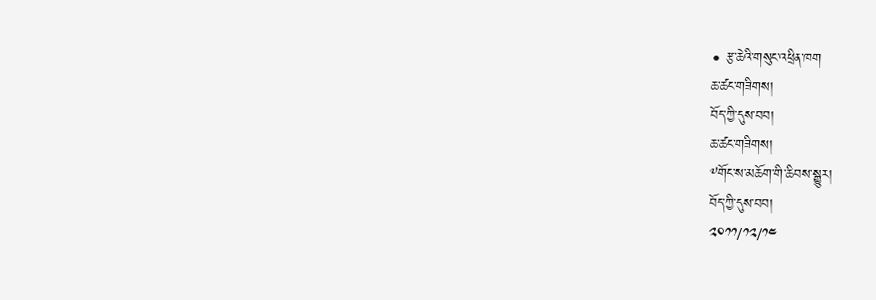• རྩ་ཆེའི་གསུང་འཕྲིན་ཁག
ཆ་ཚང་གཟིགས།
བོད་ཀྱི་དུས་བབ།
ཆ་ཚང་གཟིགས།
༸གོང་ས་མཆོག་གི་ཆིབས་སྒྱུར།
བོད་ཀྱི་དུས་བབ།
༢༠༡༡/༡༢/༡༤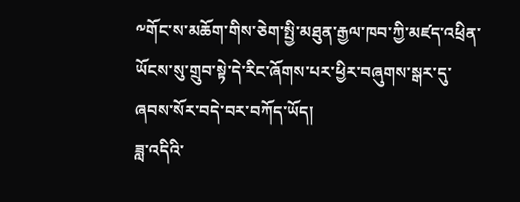༸གོང་ས་མཆོག་གིས་ཅེག་སྤྱི་མཐུན་རྒྱལ་ཁབ་ཀྱི་མཛད་འཕྲིན་ཡོངས་སུ་གྲུབ་སྟེ་དེ་རིང་ཞོགས་པར་ཕྱིར་བཞུགས་སྒར་དུ་ཞབས་སོར་བདེ་བར་བཀོད་ཡོད།
ཟླ་འདིའི་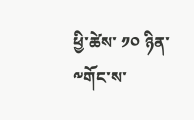ཕྱི་ཚེས་ ༡༠ ཉིན་༸གོང་ས་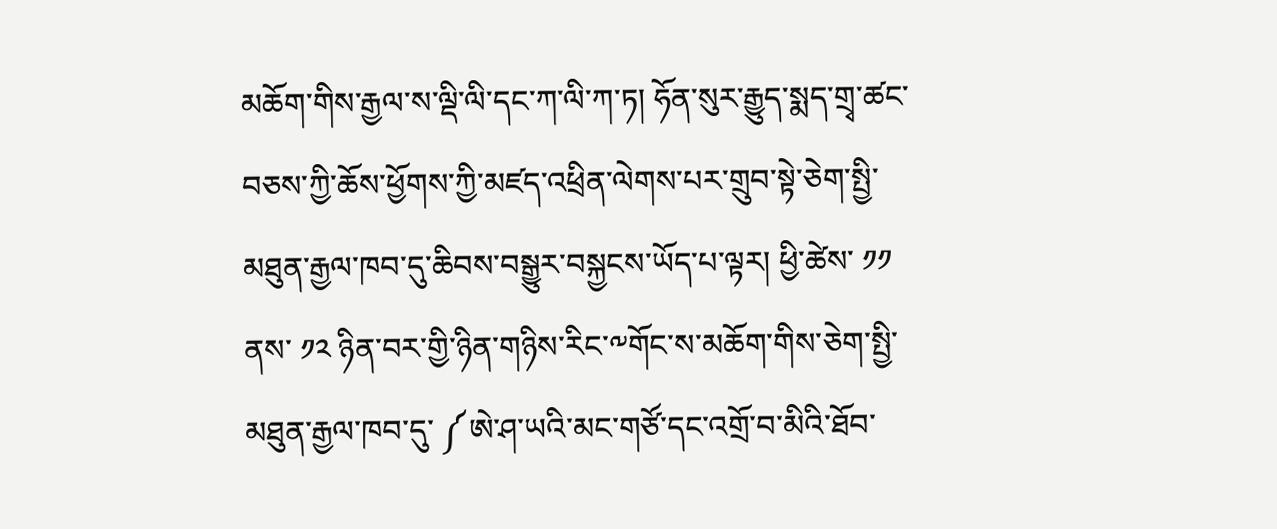མཆོག་གིས་རྒྱལ་ས་ལྡི་ལི་དང་ཀ་ལི་ཀ་ཏ། ཧོན་སུར་རྒྱུད་སྨད་གྲྭ་ཚང་བཅས་ཀྱི་ཆོས་ཕྱོགས་ཀྱི་མཛད་འཕྲིན་ལེགས་པར་གྲུབ་སྟེ་ཅེག་སྤྱི་མཐུན་རྒྱལ་ཁབ་དུ་ཆིབས་བསྒྱུར་བསྐྱངས་ཡོད་པ་ལྟར། ཕྱི་ཚེས་ ༡༡ ནས་ ༡༢ ཉིན་བར་གྱི་ཉིན་གཉིས་རིང་༸གོང་ས་མཆོག་གིས་ཅེག་སྤྱི་མཐུན་རྒྱལ་ཁབ་དུ་ ༼ཨེ་ཤ་ཡའི་མང་གཙོ་དང་འགྲོ་བ་མིའི་ཐོབ་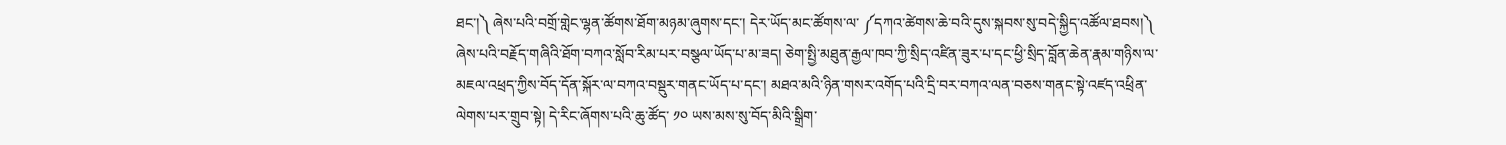ཐང་།༽ ཞེས་པའི་བགྲོ་གླེང་ལྷན་ཚོགས་ཐོག་མཉམ་ཞུགས་དང་། དེར་ཡོད་མང་ཚོགས་ལ་ ༼དཀའ་ཚེགས་ཆེ་བའི་དུས་སྐབས་སུ་བདེ་སྐྱིད་འཚོལ་ཐབས།༽ ཞེས་པའི་བརྗོད་གཞིའི་ཐོག་བཀའ་སློབ་རིམ་པར་བསྩལ་ཡོད་པ་མ་ཟད། ཅེག་སྤྱི་མཐུན་རྒྱལ་ཁབ་ཀྱི་སྲིད་འཛིན་ཟུར་པ་དང་ཕྱི་སྲིད་བློན་ཆེན་རྣམ་གཉིས་ལ་མཇལ་འཕྲད་ཀྱིས་བོད་དོན་སྐོར་ལ་བཀའ་བསྡུར་གནང་ཡོད་པ་དང་། མཐའ་མའི་ཉིན་གསར་འགོད་པའི་དྲི་བར་བཀའ་ལན་བཅས་གནང་སྟེ་འཛད་འཕྲིན་ལེགས་པར་གྲུབ་སྟེ། དེ་རིང་ཞོགས་པའི་ཆུ་ཚོད་ ༡༠ ཡས་མས་སུ་བོད་མིའི་སྒྲིག་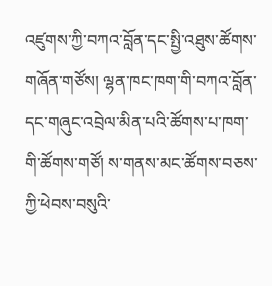འཛུགས་ཀྱི་བཀའ་བློན་དང་སྤྱི་འཐུས་ཚོགས་གཞོན་གཙོས། ལྷན་ཁང་ཁག་གི་བཀའ་བློན་དང་གཞུང་འབྲེལ་མིན་པའི་ཚོགས་པ་ཁག་གི་ཚོགས་གཙོ། ས་གནས་མང་ཚོགས་བཅས་ཀྱི་ཕེབས་བསུའི་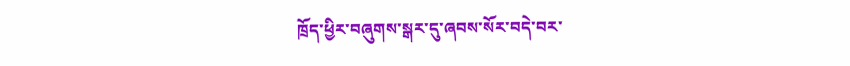ཁྲོད་ཕྱིར་བཞུགས་སྒར་དུ་ཞབས་སོར་བདེ་བར་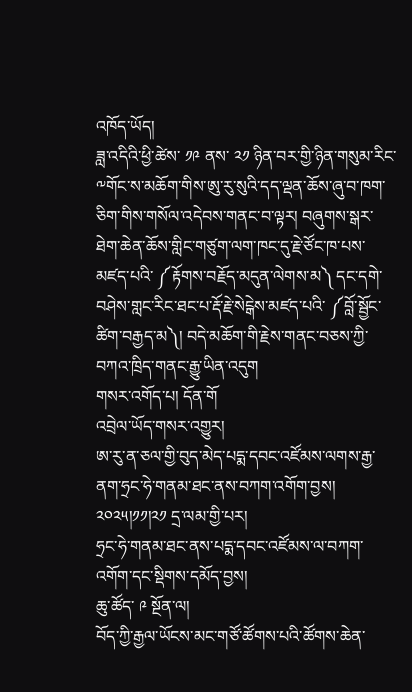འཁོད་ཡོད།
ཟླ་འདིའི་ཕྱི་ཚེས་ ༡༩ ནས་ ༢༡ ཉིན་བར་གྱི་ཉིན་གསུམ་རིང་༸གོང་ས་མཆོག་གིས་ཨུ་རུ་སུའི་དད་ལྡན་ཆོས་ཞུ་བ་ཁག་ཅིག་གིས་གསོལ་འདེབས་གནང་བ་ལྟར། བཞུགས་སྒར་ཐེག་ཆེན་ཆོས་གླིང་གཙུག་ལག་ཁང་དུ་རྗེ་ཙོང་ཁ་པས་མཛད་པའི་ ༼རྟོགས་བརྗོད་མདུན་ལེགས་མ༽ དང་དགེ་བཤེས་གླང་རིང་ཐང་པ་རྡོ་རྗེ་སེངྒེས་མཛད་པའི་ ༼བློ་སྦྱོང་ཚིག་བརྒྱད་མ༽། བདེ་མཆོག་གི་རྗེས་གནང་བཅས་ཀྱི་བཀའ་ཁྲིད་གནང་རྒྱུ་ཡིན་འདུག
གསར་འགོད་པ། དོན་གོ
འབྲེལ་ཡོད་གསར་འགྱུར།
ཨ་རུ་ན་ཅལ་གྱི་བུད་མེད་པདྨ་དབང་འཛོམས་ལགས་རྒྱ་ནག་ཧྲང་ཧེ་གནམ་ཐང་ནས་བཀག་འགོག་བྱས། ༢༠༢༥།༡༡།༢༡ དྲ་ལམ་གྱི་པར།
ཧྲང་ཧེ་གནམ་ཐང་ནས་པདྨ་དབང་འཛོམས་ལ་བཀག་འགོག་དང་སྡིགས་དམོད་བྱས།
ཆུ་ཚོད་ ༩ སྔོན་ལ།
བོད་ཀྱི་རྒྱལ་ཡོངས་མང་གཙོ་ཚོགས་པའི་ཚོགས་ཆེན་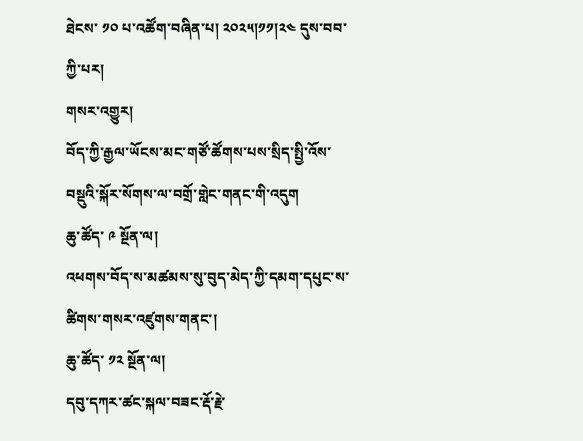ཐེངས་ ༡༠ པ་འཚོག་བཞིན་པ། ༢༠༢༥།༡༡།༢༤ དུས་བབ་ཀྱི་པར།
གསར་འགྱུར།
བོད་ཀྱི་རྒྱལ་ཡོངས་མང་གཙོ་ཚོགས་པས་སྲིད་སྤྱི་འོས་བསྡུའི་སྐོར་སོགས་ལ་བགྲོ་གླེང་གནང་གི་འདུག
ཆུ་ཚོད་ ༩ སྔོན་ལ།
འཕགས་བོད་ས་མཚམས་སུ་བུད་མེད་ཀྱི་དམག་དཔུང་ས་ཚིགས་གསར་འཛུགས་གནང་།
ཆུ་ཚོད་ ༡༢ སྔོན་ལ།
དབུ་དཀར་ཚང་སྐལ་བཟང་རྡོ་རྗེ་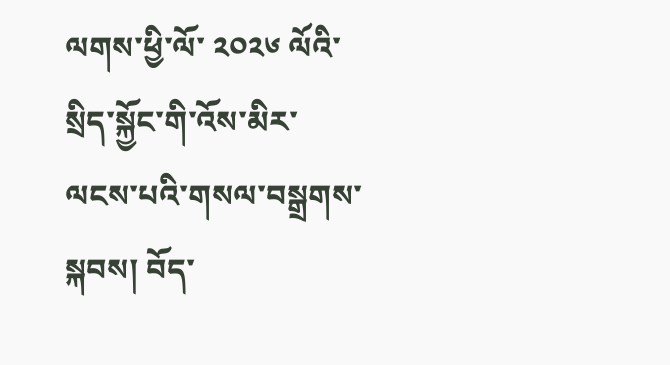ལགས་ཕྱི་ལོ་ ༢༠༢༦ ལོའི་སྲིད་སྐྱོང་གི་འོས་མིར་ལངས་པའི་གསལ་བསྒྲགས་སྐབས། བོད་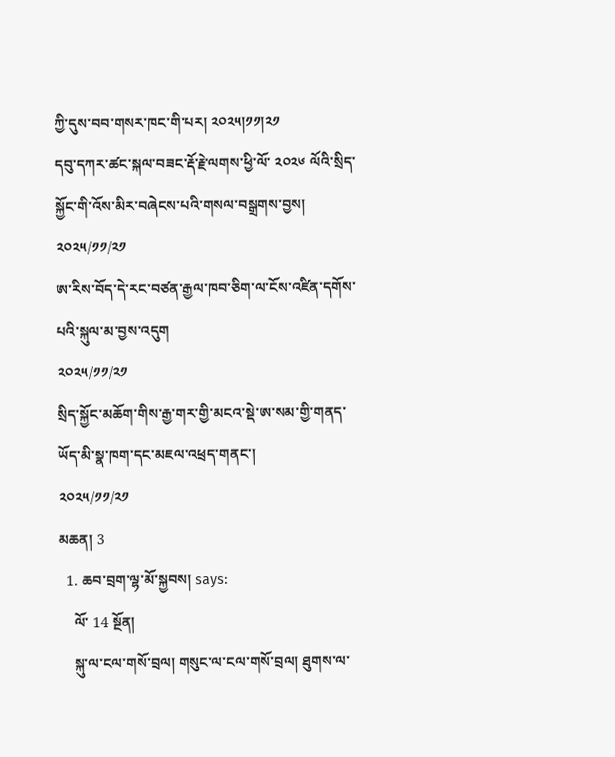ཀྱི་དུས་བབ་གསར་ཁང་གི་པར། ༢༠༢༥།༡༡།༢༡
དབུ་དཀར་ཚང་སྐལ་བཟང་རྡོ་རྗེ་ལགས་ཕྱི་ལོ་ ༢༠༢༦ ལོའི་སྲིད་སྐྱོང་གི་འོས་མིར་བཞེངས་པའི་གསལ་བསྒྲགས་བྱས།
༢༠༢༥/༡༡/༢༡
ཨ་རིས་བོད་དེ་རང་བཙན་རྒྱལ་ཁབ་ཅིག་ལ་ངོས་འཛིན་དགོས་པའི་སྐུལ་མ་བྱས་འདུག
༢༠༢༥/༡༡/༢༡
སྲིད་སྐྱོང་མཆོག་གིས་རྒྱ་གར་གྱི་མངའ་སྡེ་ཨ་སམ་གྱི་གནད་ཡོད་མི་སྣ་ཁག་དང་མཇལ་འཕྲད་གནང་།
༢༠༢༥/༡༡/༢༡
མཆན། 3
  1. ཆབ་བྲག་ལྷ་མོ་སྐྱབས། says:
    ལོ་ 14 སྔོན།
    སྐུ་ལ་ངལ་གསོ་བྲལ། གསུང་ལ་ངལ་གསོ་བྲལ། ཐུགས་ལ་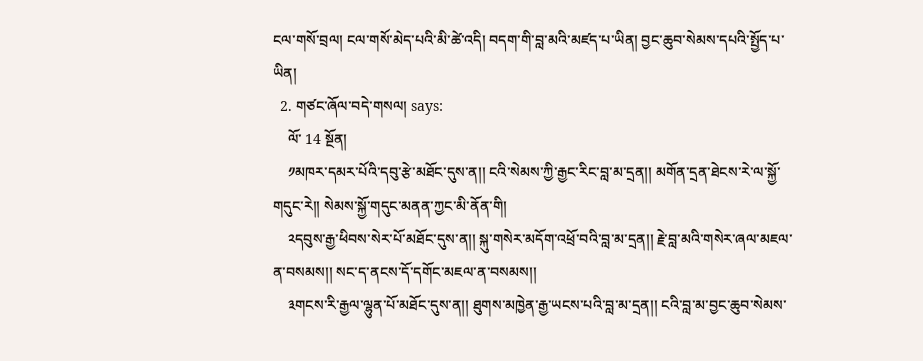ངལ་གསོ་བྲལ། ངལ་གསོ་མེད་པའི་མི་ཚེ་འདི། བདག་གི་བླ་མའི་མཛད་པ་ཡིན། བྱང་ཆུབ་སེམས་དཔའི་སྤྱོད་པ་ཡིན།
  2. གཙང་ཞོལ་བདེ་གསལ། says:
    ལོ་ 14 སྔོན།
    ༡མཁར་དམར་པོའི་དབུ་རྩེ་མཐོང་དུས་ན།། ངའི་སེམས་ཀྱི་རྒྱང་རིང་བླ་མ་དྲན།། མགོན་དྲན་ཐེངས་རེ་ལ་སྐྱོ་གདུང་རེ།། སེམས་སྐྱོ་གདུང་མནན་ཀྱང་མི་ནོན་གི།
    ༢དབུས་རྒྱ་ཕིབས་སེར་པོ་མཐོང་དུས་ན།། སྐུ་གསེར་མདོག་འཕྲོ་བའི་བླ་མ་དྲན།། རྗེ་བླ་མའི་གསེར་ཞལ་མཇལ་ན་བསམས།། སང་ད་ནངས་དོ་དགོང་མཇལ་ན་བསམས།།
    ༣གངས་རི་རྒྱལ་ལྷུན་པོ་མཐོང་དུས་ན།། ཐུགས་མཁྱེན་རྒྱ་ཡངས་པའི་བླ་མ་དྲན།། ངའི་བླ་མ་བྱང་ཆུབ་སེམས་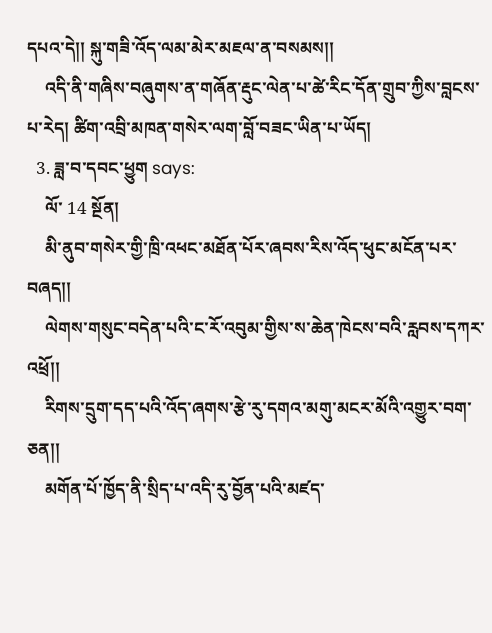དཔའ་དེ།། སྐུ་གཟི་འོད་ལམ་མེར་མཇལ་ན་བསམས།།
    འདི་ནི་གཞིས་བཞུགས་ན་གཞོན་རྡུང་ལེན་པ་ཚེ་རིང་དོན་གྲུབ་ཀྱིས་བླངས་པ་རེད། ཚིག་འབྲི་མཁན་གསེར་ལག་བློ་བཟང་ཡིན་པ་ཡོད།
  3. ཟླ་བ་དབང་ཕྱུག says:
    ལོ་ 14 སྔོན།
    མི་ནུབ་གསེར་གྱི་ཁྲི་འཕང་མཐོན་པོར་ཞབས་རིས་འོད་ཕུང་མངོན་པར་བཞད།།
    ལེགས་གསུང་བདེན་པའི་ང་རོ་འབུམ་གྱིས་ས་ཆེན་ཁེངས་བའི་རླབས་དཀར་འཕྲོ།།
    རིགས་དྲུག་དད་པའི་འོད་ཞགས་རྩེ་རུ་དགའ་མགུ་མངར་མོའི་འགྱུར་བག་ཅན།།
    མགོན་པོ་ཁྱོད་ནི་སྲིད་པ་འདི་རུ་བྱོན་པའི་མཛད་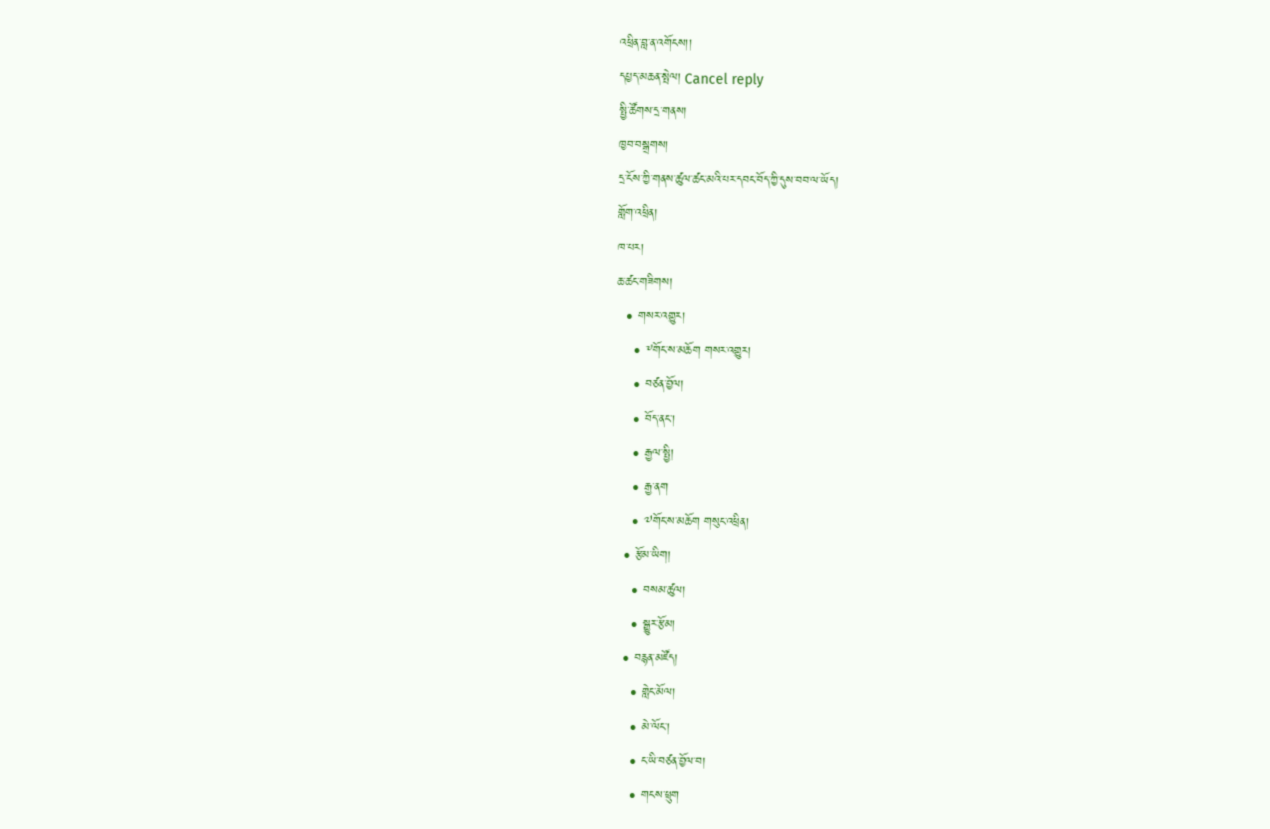འཕྲིན་བླ་ན་འགོངས།།
དཔྱད་མཆན་སྤེལ། Cancel reply
སྤྱི་ཚོགས་དྲ་གནས།
ཁྱབ་བསྒྲགས།
དྲ་ངོས་ཀྱི་གནས་ཚུལ་ཚང་མའི་པར་དབང་བོད་ཀྱི་དུས་བབ་ལ་ཡོད།
གློག་འཕྲིན།
ཁ་པར།
ཆ་ཚང་གཟིགས།
  • གསར་འགྱུར།
    • ༸གོང་ས་མཆོག གསར་འགྱུར།
    • བཙན་བྱོལ།
    • བོད་ནང་།
    • རྒྱལ་སྤྱི།
    • རྒྱ་ནག
    • ༧གོང་ས་མཆོག གསུང་འཕྲིན།
  • རྩོམ་ཡིག།
    • བསམ་ཚུལ།
    • སྒྱུར་རྩོམ།
  • བརྙན་མཛོད།
    • གླེང་མོལ།
    • མེ་ལོང་།
    • ང་ཡི་བཙན་བྱོལ་བ།
    • གངས་ཕྲུག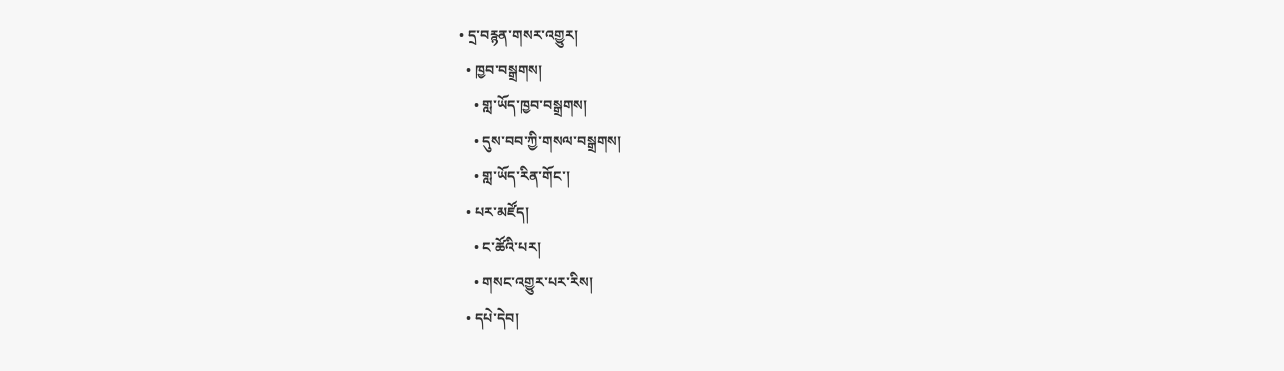• དྲ་བརྙན་གསར་འགྱུར།
  • ཁྱབ་བསྒྲགས།
    • གླ་ཡོད་ཁྱབ་བསྒྲགས།
    • དུས་བབ་ཀྱི་གསལ་བསྒྲགས།
    • གླ་ཡོད་རིན་གོང་།
  • པར་མཛོད།
    • ང་ཚོའི་པར།
    • གསང་འགྱུར་པར་རིས།
  • དཔེ་དེབ།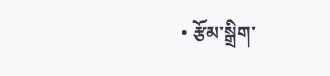• རྩོམ་སྒྲིག་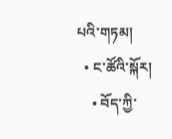པའི་གཏམ།
  • ང་ཚོའི་སྐོར།
    • བོད་ཀྱི་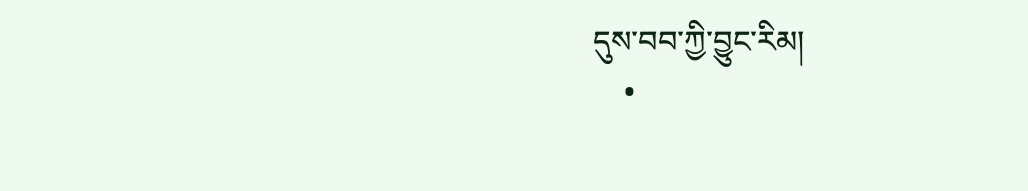དུས་བབ་ཀྱི་བྱུང་རིམ།
    •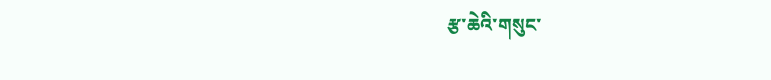རྩ་ཆེའི་གསུང་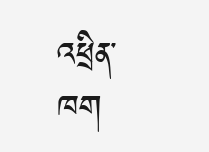འཕྲིན་ཁག